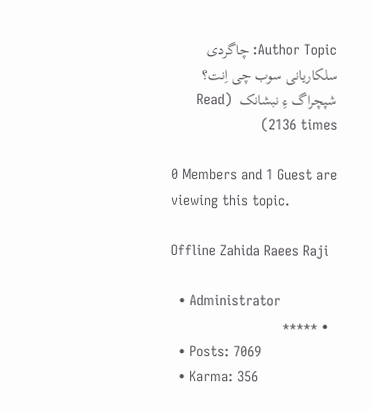Author Topic: چاگردی سلکاریانی سوب چی اِنت؟ شپچراگ ءِ نبشانک  (Read 2136 times)

0 Members and 1 Guest are viewing this topic.

Offline Zahida Raees Raji

  • Administrator
  • *****
  • Posts: 7069
  • Karma: 356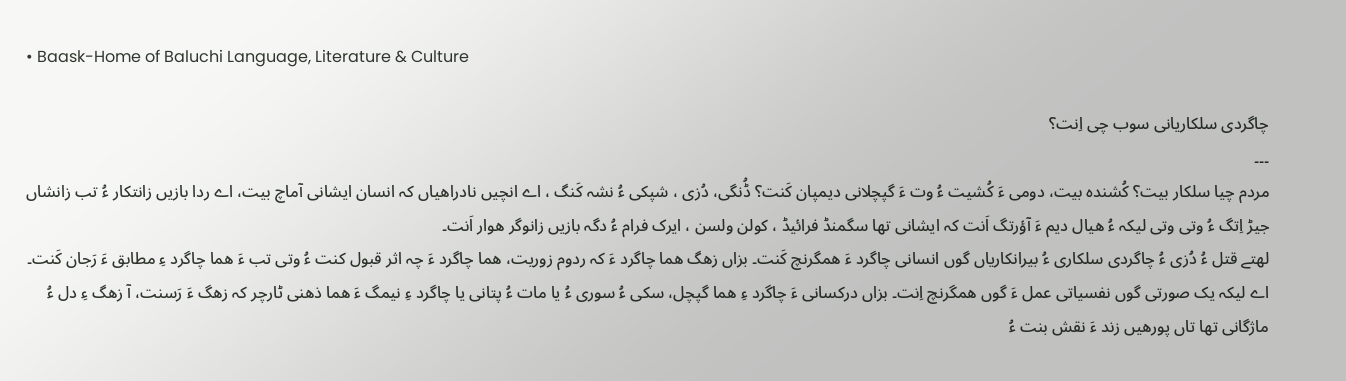• Baask-Home of Baluchi Language, Literature & Culture

چاگردی سلکاریانی سوب چی اِنت؟
۔۔۔
مردم چیا سلکار بیت؟ کُشندہ بیت، دومی ءَ کُشیت ءُ وت ءَ گپچلانی دیمپان کَنت؟ ڈُنگی، دُزی ، شپکی ءُ نشہ کَنگ ، اے انچیں نادراھیاں کہ انسان ایشانی آماچ بیت، اے ردا بازیں زانتکار ءُ تب زانشاں جیڑ اِتگ ءُ وتی وتی لیکہ ءُ ھیال دیم ءَ آؤرتگ اَنت کہ ایشانی تھا سگمنڈ فرائیڈ ، کولن ولسن ، ایرک فرام ءُ دگہ بازیں زانوگر ھوار اَنت۔
لھتے قتل ءُ دُزی ءُ چاگردی سلکاری ءُ بیرانکاریاں گوں انسانی چاگرد ءَ ھمگرنچ کَنت۔ بزاں زھگ ھما چاگرد ءَ کہ ردوم زوریت، ھما چاگرد ءَ چہ اثر قبول کنت ءُ وتی تب ءَ ھما چاگرد ءِ مطابق ءَ رَجان کَنت۔ اے لیکہ یک صورتی گوں نفسیاتی عمل ءَ گوں ھمگرنچ اِنت۔ بزاں درکسانی ءَ چاگرد ءِ ھما گپچل، سکی ءُ سوری ءُ یا مات ءُ پتانی یا چاگرد ءِ نیمگ ءَ ھما ذھنی ٹارچر کہ زھگ ءَ رَسنت، آ زھگ ءِ دل ءُ ماژگانی تھا تاں پورھیں زند ءَ نقش بنت ءُ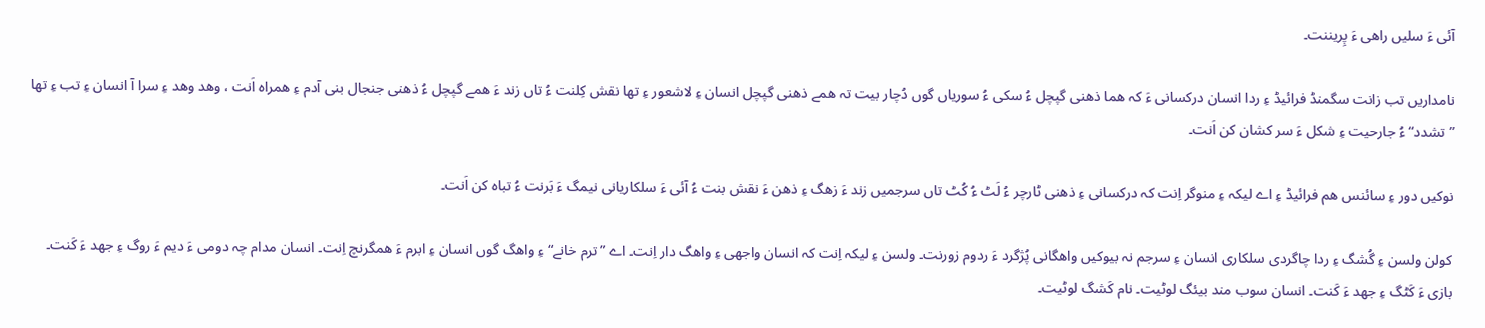آئی ءَ سلیں راھی ءَ پِریننت۔

نامداریں تب زانت سگمنڈ فرائیڈ ءِ ردا انسان درکسانی ءَ کہ ھما ذھنی گپچل ءُ سکی ءُ سوریاں گوں دُچار بیت تہ ھمے ذھنی گپچل انسان ءِ لاشعور ءِ تھا نقش کِلنت ءُ تاں زند ءَ ھمے گپچل ءُ ذھنی جنجال بنی آدم ءِ ھمراہ اَنت ، وھد وھد ءِ سرا آ انسان ءِ تب ءِ تھا ”تشدد“ ءُ جارحیت ءِ شکل ءَ سر کشان کن اَنت۔

نوکیں دور ءِ سائنس ھم فرائیڈ ءِ اے لیکہ ءِ منوگر اِنت کہ درکسانی ءِ ذھنی ٹارچر ءُ لَٹ ءُ کُٹ تاں سرجمیں زند ءَ زھگ ءِ ذھن ءَ نقش بنت ءُ آئی ءَ سلکاریانی نیمگ ءَ بَرنت ءُ تباہ کن اَنت۔

کولن ولسن ءِ گُشگ ءِ ردا چاگردی سلکاری انسان ءِ سرجم نہ بیوکیں واھگانی پُژگرد ءَ ردوم زورنت۔ ولسن ءِ لیکہ اِنت کہ انسان واجھی ءِ واھگ دار اِنت۔ اے ”ترم خانے“ ءِ واھگ گوں انسان ءِ ابرم ءَ ھمگرنچ اِنت۔ انسان مدام چہ دومی ءَ دیم ءَ روگ ءِ جھد ءَ کَنت۔ بازی ءَ کَٹگ ءِ جھد ءَ کَنت۔ انسان سوب مند بیئگ لوٹیت۔ نام کَشگ لوٹیت۔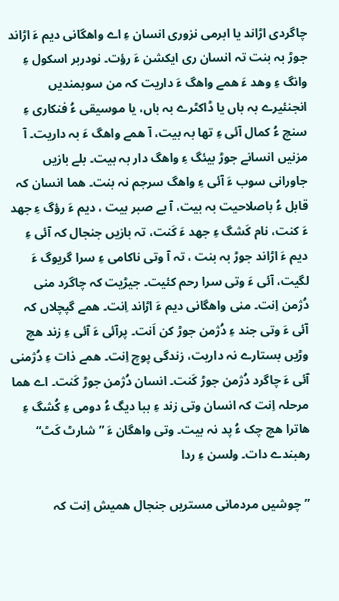چاگردی اڑاند یا ابرمی نزوری انسان ءِ اے واھگانی دیم ءَ اڑاند جوڑ بہ بنت تہ انسان ری ایکشن ءَ رؤت۔ نودربر اسکول ءِ وانگ ءِ وھد ءَ ھمے واھگ ءَ داریت کہ من سوبمندیں انجنئیرے بہ باں یا ڈاکٹرے بہ باں، یا موسیقی ءُ فنکاری ءِ سنچ ءُ کمال آئی ءِ تھا بہ بیت، آ ھمے واھگ ءَ بہ داریت۔ آ مزنیں انسانے جوڑ بیئگ ءِ واھگ دار بہ بیت۔ بلے بازیں جاورانی سوب ءَ آئی ءِ واھگ سرجم نہ بنت۔ ھما انسان کہ قابل ءُ باصلاحیت بہ بیت، آ بے صبر بیت ، دیم ءَ رؤگ ءِ جھد ءَ کنت، نام کَشگ ءِ جھد ءَ کَنت، تہ بازیں جنجال کہ آئی ءِ دیم ءَ اڑاند جوڑ بہ بنت ، تہ آ وتی ناکامی ءِ سرا گریوگ ءَ لگیت، آئی ءَ وتی سرا رحم کئیت۔ جیڑیت کہ چاگرد منی دُژمن اِنت۔ منی واھگانی دیم ءَ اڑاند اِنت۔ ھمے گپچلاں کہ آئی ءَ وتی جند ءِ دُژمن جوڑ کن اَنت۔ پرآئی ءَ آئی ءِ زند ھچ وڑیں بستارے نہ داریت، زندگی پوچ اِنت۔ ھمے ذات ءِ دُژمنی آئی ءَ چاگرد دُژمن جوڑ کَنت۔ انسان دُژمن جوڑ کَنت۔ اے ھما مرحلہ اِنت کہ انسان وتی زند ءِ ببا دیگ ءُ دومی ءِ کُشگ ءِ ھاترا ھچ چک ءُ پد نہ بیت۔ وتی واھگان ءَ ”شارٹ کَٹ“ رھبندے دات۔ ولسن ءِ ردا

”چوشیں مردمانی مستریں جنجال ھمیش اِنت کہ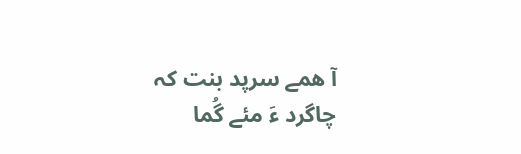آ ھمے سرپد بنت کہ چاگرد ءَ مئے گُما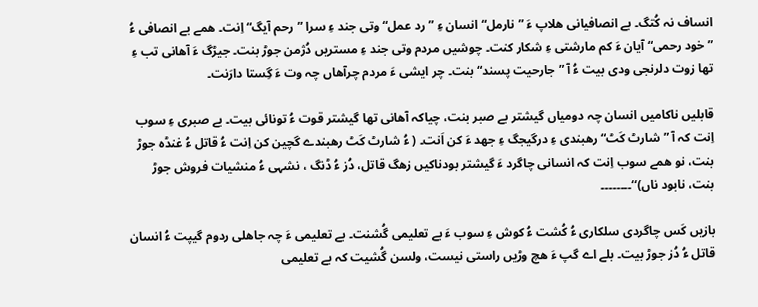انساف نہ کُتگ۔ بے انصافیانی ھلاپ ءَ ”نارمل“ انسان ءِ ”رد عمل“ وتی جند ءِ سرا ”رحم آیگ“ اِنت۔ ھمے بے انصافی ءُ ”خود رحمی“ آیان ءَ کم مارشتی ءِ شکار کنت۔ چوشیں مردم وتی جند ءِ مستریں دُژمن جوڑ بنت۔ جیڑگ ءَ آھانی تب ءِ تھا زوت دلرنجی ودی بیت ءُ آ ”جارحیت پسند“ بنت۔ چر ایشی ءَ مردم چرآھاں چہ وت ءَ گِستا دارَنت۔

قابلیں ناکامیں انسان چہ دومیاں گیشتر بے صبر بنت، چیاکہ آھانی تھا گیشتر قوت ءُ تونائی بیت۔ بے صبری ءِ سوب اِنت کہ آ ”شارٹ کَٹ“ رھبندی ءِ درگیجگ ءِ جھد ءَ کن اَنت۔ ( ءُ شارٹ کَٹ رھبندے گچین کن اِنت ءُ قاتل ءُ غنڈہ جوڑ بنت، نو ھمے سوب اِنت کہ انسانی چاگرد ءَ گیشتر بودناکیں زھگ قاتل، دُز ءُ ڈنگ ، نشہی ءُ منشیات فروش جوڑ بنت، نابود ناں)‘‘۔۔۔۔۔۔۔۔

بازیں کَس چاگردی سلکاری ءُ کُشت ءُ کوش ءِ سوب ءَ بے تعلیمی گُشنت۔ بے تعلیمی ءَ چہ جاھلی ردوم گیپت ءُ انسان قاتل ءُ دُز جوڑ بیت۔ بلے اے گپ ءَ ھچ وڑیں راستی نیست، ولسن گُشیت کہ بے تعلیمی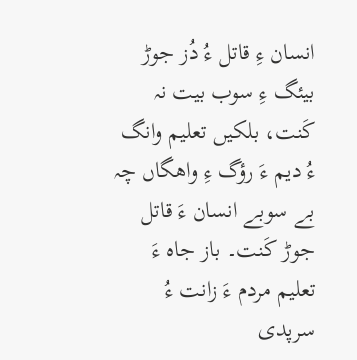انسان ءِ قاتل ءُ دُز جوڑ بیئگ ءِ سوب بیت نہ کَنت، بلکیں تعلیم وانگ ءُ دیم ءَ رؤگ ءِ واھگاں چہ بے سوبے انسان ءَ قاتل جوڑ کَنت۔ باز جاہ ءَ تعلیم مردم ءَ زانت ءُ سرپدی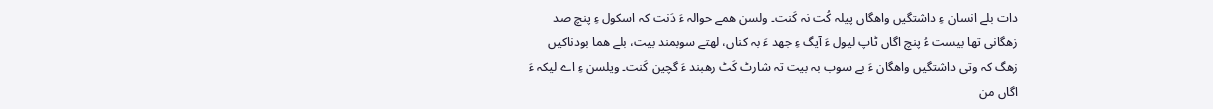دات بلے انسان ءِ داشتگیں واھگاں پیلہ کُت نہ کَنت۔ ولسن ھمے حوالہ ءَ دَنت کہ اسکول ءِ پنچ صد زھگانی تھا بیست ءُ پنچ اگاں ٹاپ لیول ءَ آیگ ءِ جھد ءَ بہ کناں، لھتے سوبمند بیت، بلے ھما بودناکیں زھگ کہ وتی داشتگیں واھگان ءَ بے سوب بہ بیت تہ شارٹ کَٹ رھبند ءَ گچین کَنت۔ ویلسن ءِ اے لیکہ ءَ اگاں من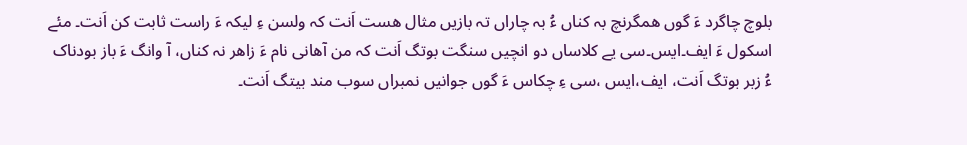بلوچ چاگرد ءَ گوں ھمگرنچ بہ کناں ءُ بہ چاراں تہ بازیں مثال ھست اَنت کہ ولسن ءِ لیکہ ءَ راست ثابت کن اَنت۔ مئے اسکول ءَ ایف۔ایس۔سی یے کلاساں دو انچیں سنگت بوتگ اَنت کہ من آھانی نام ءَ زاھر نہ کناں، آ وانگ ءَ باز بودناک ءُ زبر بوتگ اَنت، ایف،ایس ،سی ءِ چکاس ءَ گوں جوانیں نمبراں سوب مند بیتگ اَنت۔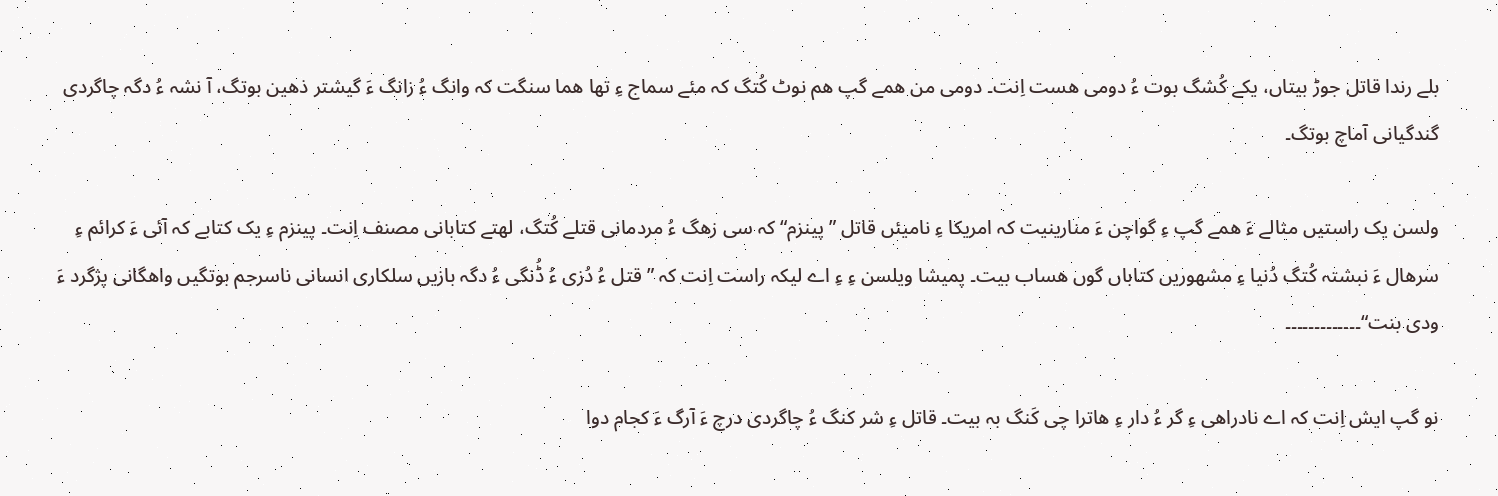بلے رندا قاتل جوڑ بیتاں، یکے کُشگ بوت ءُ دومی ھست اِنت۔ دومی من ھمے گپ ھم نوٹ کُتگ کہ مئے سماج ءِ تھا ھما سنگت کہ وانگ ءُ زانگ ءَ گیشتر ذھین بوتگ، آ نشہ ءُ دگہ چاگردی گندگیانی آماچ بوتگ۔

ولسن یک راستیں مثالے ءَ ھمے گپ ءِ گواچن ءَ منارینیت کہ امریکا ءِ نامیئں قاتل ”پینزم“ کہ سی زھگ ءُ مردمانی قتلے کُتگ، لھتے کتابانی مصنف اِنت۔ پینزم ءِ یک کتابے کہ آئی ءَ کرائم ءِ سرھال ءَ نبشتہ کُتگ دُنیا ءِ مشھوریں کتاباں گوں ھساب بیت۔ پمیشا ویلسن ءِ ءِ اے لیکہ راست اِنت کہ ” قتل ءُ دُزی ءُ ڈُنگی ءُ دگہ بازیں سلکاری انسانی ناسرجم بوتگیں واھگانی پژگرد ءَ ودی بنت“۔۔۔۔۔۔۔۔۔۔۔۔۔

نو گپ ایش اِنت کہ اے نادراھی ءِ گر ءُ دار ءِ ھاترا چی کَنگ بہ بیت۔ قاتل ءِ شر کنگ ءُ چاگردی درچ ءَ آرگ ءَ کجام دوا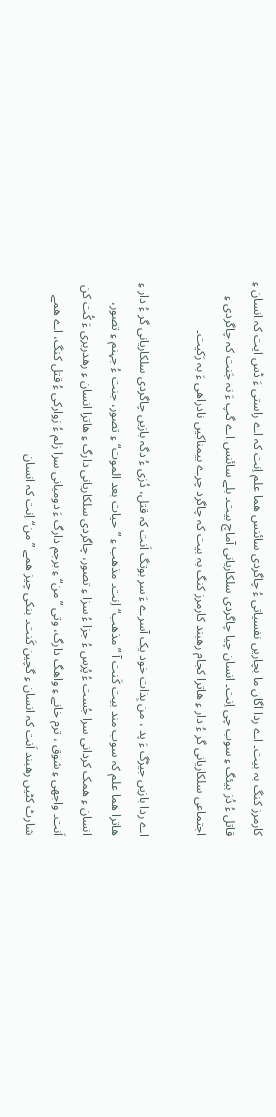کارمرز کنگ بہ بیت۔ اے ردا اگاں ما بچاریں نفسیاتی ءُ چاگردی سائنس ھما علم اِنت کہ اے راستی ءَ ڈس ایت کہ انسان ءِ قاتل ءُ دُز بیئگ ءِ سوب چی اِنت۔ انسان چیا چاگردی سلکاریانی آماچ بیت۔ بلے سائنس اے گپ ءَ نہ جَنت کہ چاگردی ءِ اجتماعی سلکاریانی گر ءُ دار ءِ ھاترا کجام رھبند کارمرز کنگ بہ بیت کہ چاگرد چرے بیمناکیں نادراھی ءَ بہ رَکیت۔

اے ردا بازیں جیڑگ ءَ پد ، من بِذات خود یک آسرے ءَ سر بوتگ اَنت کہ قتل، دُزی ءُ دگہ بازیں چاگردی سلکاریانی گر ءُ دار ءِ ھاترا ھما علم کہ سوب مند بیت کَنت آ ”مذھب“ اِنت۔ مذھب ءِ ”حیات بعد الموت“ ءِ تصور، جنت ءُ جہنم ءِ تصور، انسان ءِ ھمک کردانی سرا جُست ءُ پُرس ءُ جزا ءُ سزا ءِ تصور، چاگردی سلکاریانی دارگ ءِ ھاترا انسان ءِ رھدربری ءَ کُت کن اَنت۔ واجھی ءِ شوق ، ترم خانے ءِ واھگ دارگ، وتی ”من“ ءِ برجم دارگ ءَ دومیانی سرا زلم ءُ زوارکی ءُ قتل کنگ، اے ھمے شارٹ کٹیں رھبند اَنت کہ انسان ءِ گچین کَنت۔ بنکی چیز ھمے ”من“ اِنت کہ انسان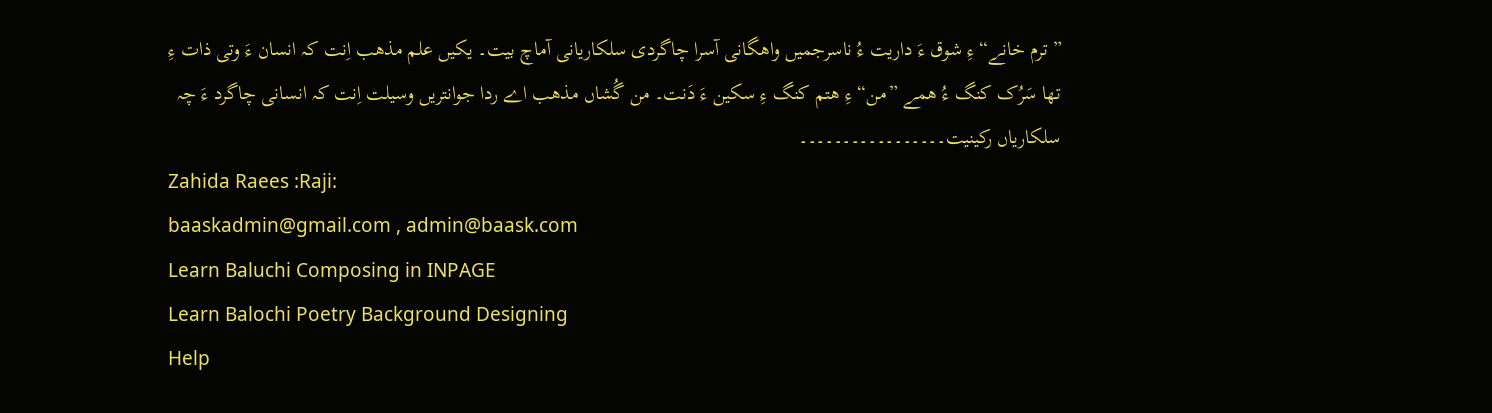”ترم خانے“ ءِ شوق ءَ داریت ءُ ناسرجمیں واھگانی آسرا چاگردی سلکاریانی آماچ بیت۔ یکیں علم مذھب اِنت کہ انسان ءَ وتی ذات ءِ تھا سَرُک کنگ ءُ ھمے ”من“ ءِ ھتم کنگ ءِ سکین ءَ دَنت۔ من گُشاں مذھب اے ردا جوانتریں وسیلت اِنت کہ انسانی چاگرد ءَ چہ سلکاریاں رکینیت۔۔۔۔۔۔۔۔۔۔۔۔۔۔۔۔۔
Zahida Raees :Raji:
baaskadmin@gmail.com , admin@baask.com
Learn Baluchi Composing in INPAGE
Learn Balochi Poetry Background Designing
Help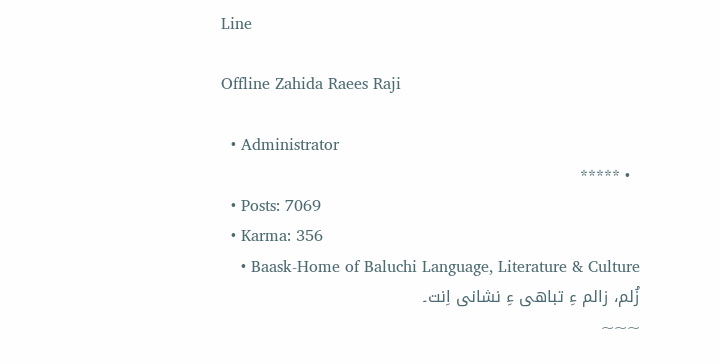Line

Offline Zahida Raees Raji

  • Administrator
  • *****
  • Posts: 7069
  • Karma: 356
    • Baask-Home of Baluchi Language, Literature & Culture
زُلم، زالم ءِ تباھی ءِ نشانی اِنت۔
~~~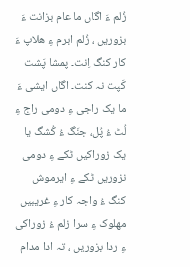زُلم ءَ اگاں ما عام بزانت ءَ بزوریں ، زُلم ابرم ءِ ھلاپ ءَ کار کنگ اِنت۔ پمشا پَشت کَپت نہ کنت۔ اگاں ایشی ءَ ما یک راجی ءِ دومی راج ءِ لُٹ ءُ پُل، جنَگ ءُ کُشگ یا یک زوراکیں ٹکے ءِ دومی نزوریں ٹکے ءِ ایرموش کنگ ءُ واجہ کار ءِ غریبیں مھلوک ءِ سرا زلم ءُ زوراکی ءِ ردا بزوریں ، تہ ادا مدام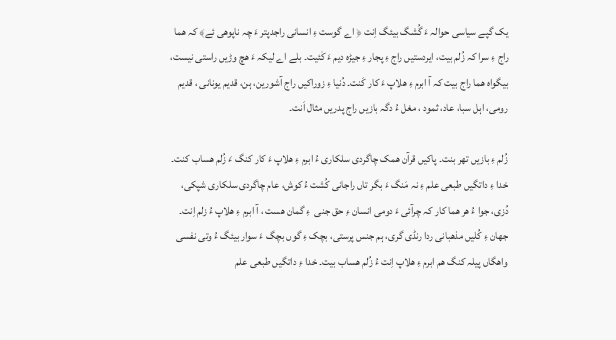یک گپے سیاسی حوالہ ءَ گُشگ بیئگ اِنت ﴿ اے گوست ءِ انسانی راجدپتر ءَ چہ ناپوھی ئے﴾ کہ ھما راج ءِ سرا کہ زُلم بیت، ایردستیں راج ءِ پجار ءِ جیڑہ دیم ءَ کٰئیت۔ بلے اے لیکہ ءَ ھچ وڑیں راستی نیست، بیگواہ ھما راج بیت کہ آ ابرم ءِ ھلاپ ءَ کار کَنت۔ دُنیا ءِ زوراکیں راج آشورین، ہن، قدیم یونانی ، قدیم رومی، اہل سبا، عاد، ثمود ، مغل ءُ دگہ بازیں راج پدریں مثال اَنت۔

زُلم ءِ بازیں تھر بنت۔ پاکیں قرآن ھمک چاگردی سلکاری ءُ ابرم ءِ ھلاپ ءَ کار کنگ ءَ زُلم ھساب کنت۔ خدا ءِ داتگیں طبعی علم ءِ نہ مَنگ ءَ بگر تاں راجانی کُشت ءُ کوش، عام چاگردی سلکاری شپکی، دُزی، جوا ءُ ھر ھما کار کہ چرآئی ءَ دومی انسان ءِ حق جنی  ءِ گمان ھست ، آ ابرم ءِ ھلاپ ءُ زلم اِنت۔ جھان ءِ کُلیں مذھبانی ردا رنڈی گری، ہم جنس پرستی، بچک ءِ گوں بچگ ءَ سوار بیئگ ءُ وتی نفسی واھگاں پیلہ کنگ ھم ابرم ءِ ھلاپ اِنت ءُ زُلم ھساب بیت۔ خدا ءِ داتگیں طبعی علم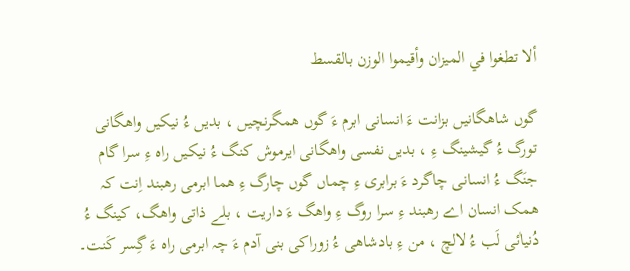ألا تطغوا في الميزان وأقيموا الوزن بالقسط

گوں شاھگانیں بزانت ءَ انسانی ابرم ءَ گوں ھمگرنچیں ، بدیں ءُ نیکیں واھگانی تورگ ءُ گیشینگ ءِ ، بدیں نفسی واھگانی ایرموش کنگ ءُ نیکیں راہ ءِ سرا گام جنَگ ءُ انسانی چاگرد ءَ برابری ءِ چماں گوں چارگ ءِ ھما ابرمی رھبند اِنت کہ ھمک انسان اے رھبند ءِ سرا روگ ءِ واھگ ءَ داریت ، بلے ذاتی واھگ، کینگ ءُ دُنیاٰئی لَب ءُ لالچ ، من ءِ بادشاھی ءُ زوراکی بنی آدم ءَ چہ ابرمی راہ ءَ گِسر کَنت۔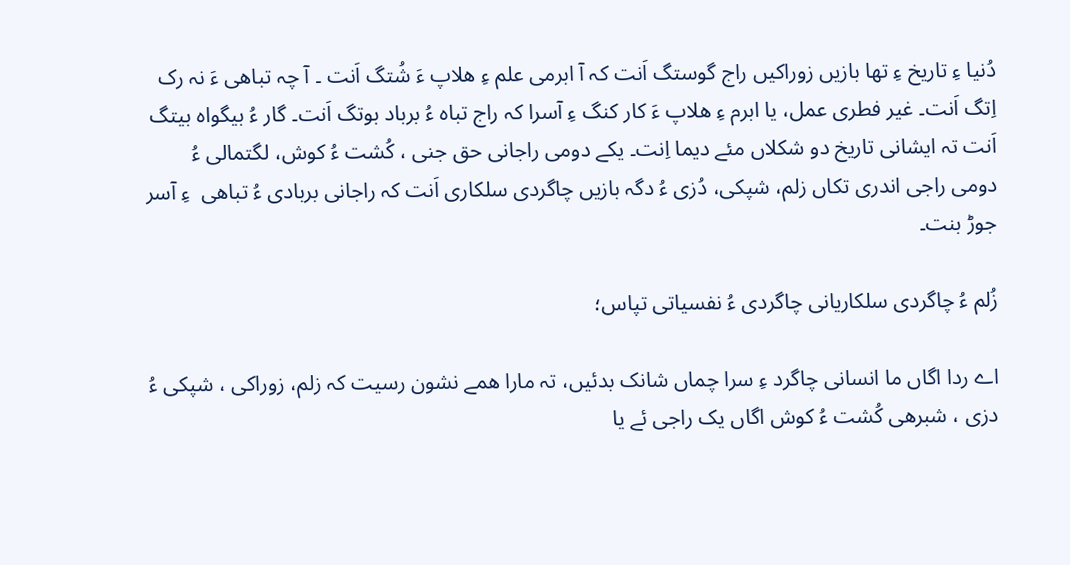دُنیا ءِ تاریخ ءِ تھا بازیں زوراکیں راج گوستگ اَنت کہ آ ابرمی علم ءِ ھلاپ ءَ شُتگ اَنت ۔ آ چہ تباھی ءَ نہ رک اِتگ اَنت۔ غیر فطری عمل، یا ابرم ءِ ھلاپ ءَ کار کنگ ءِ آسرا کہ راج تباہ ءُ برباد بوتگ اَنت۔ گار ءُ بیگواہ بیتگ اَنت تہ ایشانی تاریخ دو شکلاں مئے دیما اِنت۔ یکے دومی راجانی حق جنی ، کُشت ءُ کوش، لگتمالی ءُ دومی راجی اندری تکاں زلم، شپکی، دُزی ءُ دگہ بازیں چاگردی سلکاری اَنت کہ راجانی بربادی ءُ تباھی  ءِ آسر جوڑ بنت۔

زُلم ءُ چاگردی سلکاریانی چاگردی ءُ نفسیاتی تپاس؛

اے ردا اگاں ما انسانی چاگرد ءِ سرا چماں شانک بدئیں، تہ مارا ھمے نشون رسیت کہ زلم، زوراکی ، شپکی ءُ دزی ، شبرھی کُشت ءُ کوش اگاں یک راجی ئے یا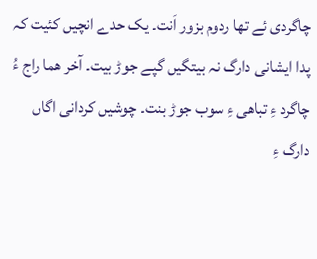چاگردی ئے تھا ردوم بزور اَنت۔ یک حدے انچیں کئیت کہ پدا ایشانی دارگ نہ بیتگیں گپے جوڑ بیت۔ آخر ھما راج ءُ چاگرد ءِ تباھی ءِ سوب جوڑ بنت۔ چوشیں کردانی اگاں دارگ ءِ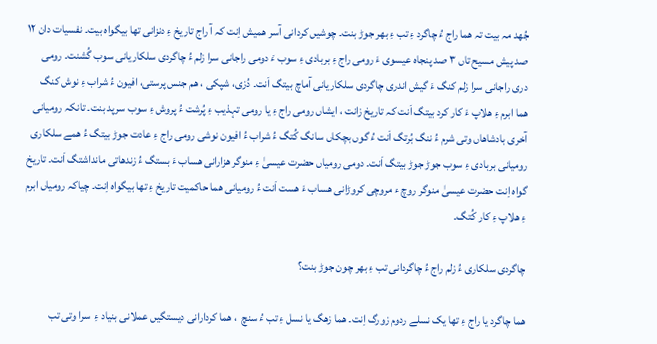جُھد مہ بیت تہ ھما راج ءُ چاگرد ءِ تب ءِ بھر جوڑ بنت۔ چوشیں کردانی آسر ھمیش اِنت کہ آ راج تاریخ ءِ دنزانی تھا بیگواہ بیت۔ نفسیات دان ١۲ صد پیش مسیح تاں ۳ صد پنجاہ عیسوی ءَ رومی راج ءِ بربادی ءِ سوب ءَ دومی راجانی سرا زلم ءُ چاگردی سلکاریانی سوب گُشنت۔ رومی دری راجانی سرا زلم کنگ ءَ گیش اندری چاگردی سلکاریانی آماچ بیتگ اَنت۔ دُزی، شپکی ، ھم جنس پرستی، افیون ءُ شراب ءِ نوش کنگ ھما ابرم ءِ ھلاپ ءَ کار کرد بیتگ اَنت کہ تاریخ زانت ، ایشاں رومی راج ءِ یا رومی تہذیب ءِ پُرشت ءُ پروش ءِ سوب سرپد بنت۔ تانکہ رومیانی آخری بادشاھاں وتی شرم ءُ ننگ بُرتگ اَنت ءُ گوں بچکاں سانگ کُتگ ءُ شراب ءُ افیون نوشی رومی راج ءِ عادت جوڑ بیتگ ءُ ھمے سلکاری رومیانی بربادی ءِ سوب جوڑ جوڑ بیتگ اَنت۔ دومی رومیاں حضرت عیسیٰ ءِ منوگر ھزارانی ھساب ءَ بستگ ءُ زندھاتی مانداشتگ اَنت۔ تاریخ گواہ اِنت حضرت عیسیٰ منوگر روچ ء مروچی کروڑانی ھساب ءَ ھست اَنت ءُ رومیانی ھما حاکمیت تاریخ ءِ تھا بیگواہ اِنت۔ چیاکہ رومیاں ابرم ءِ ھلاپ ءِ کار کُتگ۔

چاگردی سلکاری ءُ زلم راج ءُ چاگردانی تب ءِ بھر چون جوڑ بنت؟

ھما چاگرد یا راج ءِ تھا یک نسلے ردوم زورگ اِنت۔ ھما زھگ یا نسل ءِ تب ءُ سنچ  ، ھما کردارانی دیستگیں عملانی بنیاد ءِ  سرا وتی تب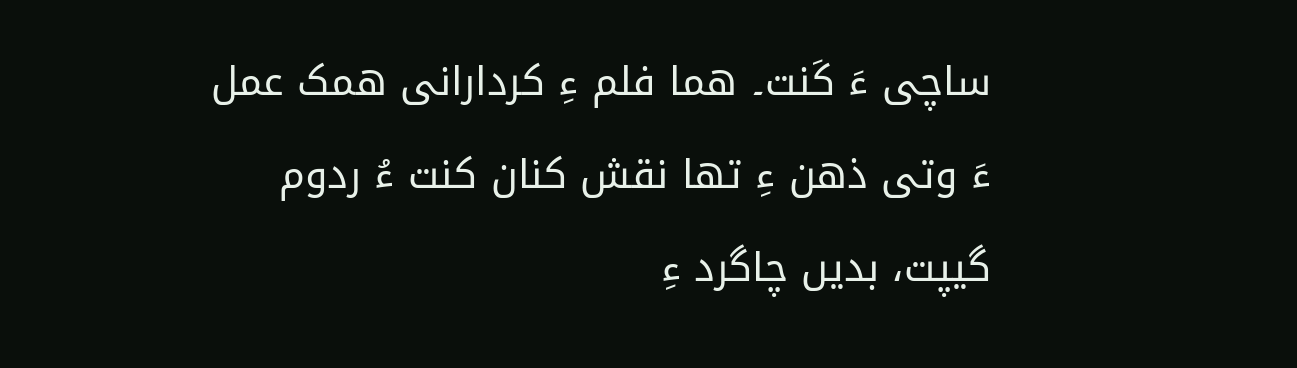ساچی ءَ کَنت۔ ھما فلم ءِ کردارانی ھمک عمل ءَ وتی ذھن ءِ تھا نقش کنان کنت ءُ ردوم گیپت، بدیں چاگرد ءِ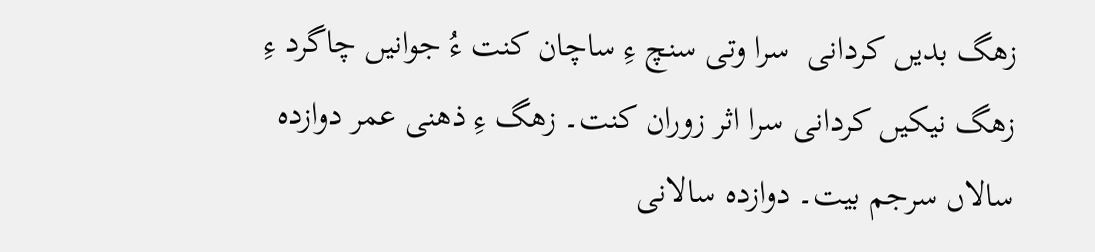زھگ بدیں کردانی  سرا وتی سنچ ءِ ساچان کنت ءُ جوانیں چاگرد ءِ زھگ نیکیں کردانی سرا اثر زوران کنت۔ زھگ ءِ ذھنی عمر دوازدہ سالاں سرجم بیت۔ دوازدہ سالانی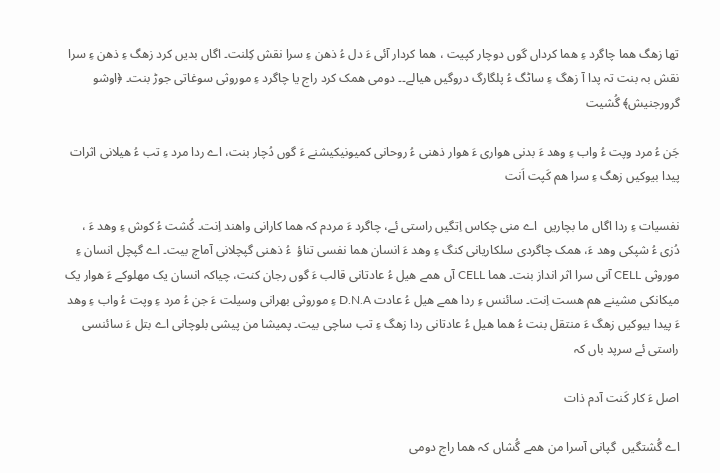تھا زھگ ھما چاگرد ءِ ھما کرداں گوں دوچار کپیت ، ھما کردار آئی ءَ دل ءُ ذھن ءِ سرا نقش کِلنت۔ اگاں بدیں کرد زھگ ءِ ذھن ءِ سرا نقش بہ بنت تہ پدا آ زھگ ءِ ساٹگ ءُ پلگارگ دروگیں ھیالے۔۔ دومی ھمک کرد راج یا چاگرد ءِ موروثی سوغاتی جوڑ بنت۔ ﴿اوشو گرورجنیش﴾ گُشیت

جَن ءُ مرد وپت ءُ واب ءِ وھد ءَ بدنی ھواری ءَ ھوار ذھنی ءُ روحانی کمیونیکیشنے ءَ گوں دُچار بنت، اے ردا مرد ءِ تب ءُ ھیلانی اثرات پیدا بیوکیں زھگ ءِ سرا ھم کَپت اَنت

نفسیات ءِ ردا اگاں ما بچاریں  اے منی چکاس اِتگیں راستی ئے، چاگرد ءَ مردم کہ ھما کارانی واھند اِنت۔ کُشت ءُ کوش ءِ وھد ءَ ، دُزی ءُ شپکی وھد ءَ، ھمک چاگردی سلکاریانی کنگ ءِ وھد ءَ انسان ھما نفسی تناؤ  ءُ ذھنی گپچلانی آماچ بیت۔ اے گپچل انسان ءِ موروثی CELL آنی سرا اثر انداز بنت۔ ھما CELL آں ھمے ھیل ءُ عادتانی قالب ءَ گوں رجان کنت، چیاکہ انسان یک مھلوکے ءَ ھوار یک میکانکی مشینے ھم ھست اِنت۔ سائنس ءِ ردا ھمے ھیل ءُ عادت D.N.A ءِ موروثی بھرانی وسیلت ءَ جن ءُ مرد ءِ وپت ءُ واب ءِ وھد ءَ پیدا بیوکیں زھگ ءَ منتقل بنت ءُ ھما ھیل ءُ عادتانی ردا زھگ ءِ تب ساچی بیت۔ پمیشا من پیشی بلوچانی اے بتل ءَ سائنسی راستی ئے سرپد باں کہ

اصل ءَ کار کَنت آدم ذات

اے گُشتگیں  گپانی آسرا من ھمے گُشاں کہ ھما راج دومی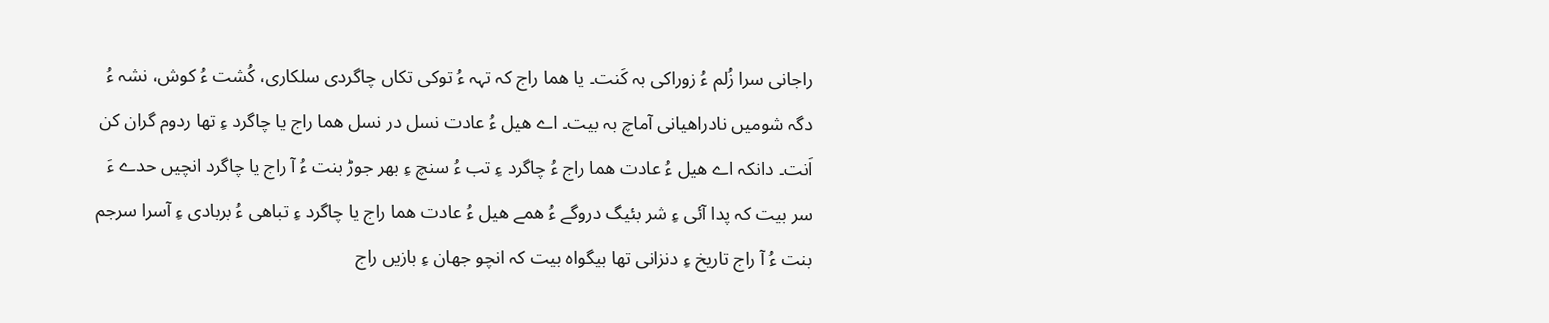راجانی سرا زُلم ءُ زوراکی بہ کَنت۔ یا ھما راج کہ تہہ ءُ توکی تکاں چاگردی سلکاری، کُشت ءُ کوش، نشہ ءُ دگہ شومیں نادراھیانی آماچ بہ بیت۔ اے ھیل ءُ عادت نسل در نسل ھما راج یا چاگرد ءِ تھا ردوم گران کن اَنت۔ دانکہ اے ھیل ءُ عادت ھما راج ءُ چاگرد ءِ تب ءُ سنچ ءِ بھر جوڑ بنت ءُ آ راج یا چاگرد انچیں حدے ءَ سر بیت کہ پدا آئی ءِ شر بئیگ دروگے ءُ ھمے ھیل ءُ عادت ھما راج یا چاگرد ءِ تباھی ءُ بربادی ءِ آسرا سرجم بنت ءُ آ راج تاریخ ءِ دنزانی تھا بیگواہ بیت کہ انچو جھان ءِ بازیں راج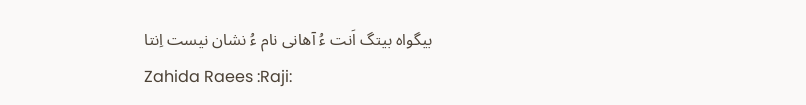بیگواہ بیتگ اَنت ءُ آھانی نام ءُ نشان نیست اِنتا
Zahida Raees :Raji: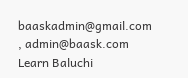baaskadmin@gmail.com , admin@baask.com
Learn Baluchi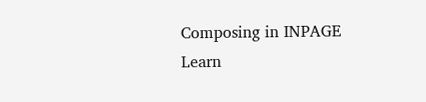Composing in INPAGE
Learn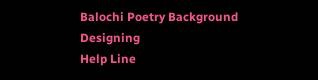Balochi Poetry Background Designing
Help Line